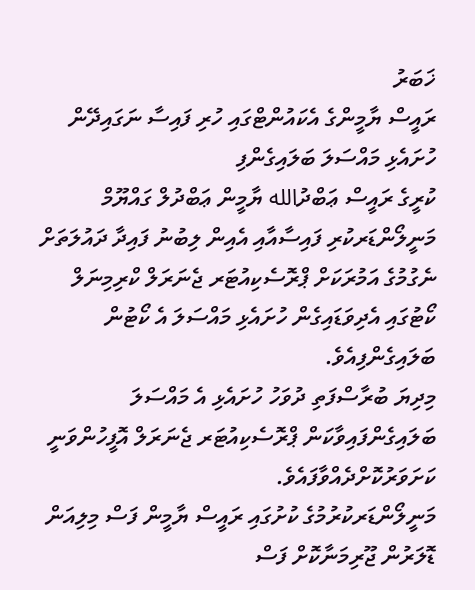ޚަބަރު
ރައީސް ޔާމީންގެ އެކައުންޓްގައި ހުރި ފައިސާ ނަގައިދޭން ހުށައެޅި މައްސަލަ ބަލައިގެންފި
ކުރީގެ ރައީސް ޢަބްދުالله ޔާމީން ޢަބްދުލް ގައްޔޫމް މަނީލޯންޑަރކުރި ފައިސާއާއި އެއިން ލިބުނު ފައިދާ ދައުލަތަށް ނެގުމުގެ އަމުރަކަށް ޕްރޮސެކިއުޓަރ ޖެނަރަލް ކްރިމިނަލް ކޯޓުގައި އެދިވަޑައިގެން ހުށައެޅި މައްސަލަ އެ ކޯޓުން ބަލައިގެންފިއެވެ.
މިދިޔަ ބުރާސްފަތި ދުވަހު ހުށައެޅި އެ މައްސަލަ ބަލައިގެންފައިވާކަން ޕްރޮސެކިއުޓަރ ޖެނަރަލް އޮފީހުންވަނީ ކަށަވަރުކޮށްދެއްވާފައެވެ.
މަނީލޯންޑަރކުރުމުގެ ކުށުގައި ރައީސް ޔާމީން ފަސް މިލިއަން ޑޮލަރުން ޖޫރިމަނާކޮށް ފަސް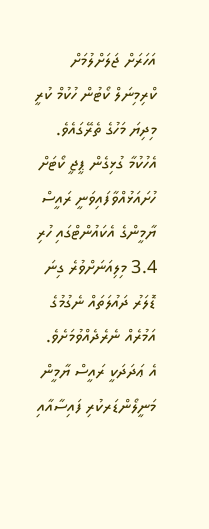އަހަރަށް ޖަލަށްލުމަށް ކްރިމިނަލް ކޯޓުން ހުކުމް ކުރީ މިދިޔަ މަހުގެ ތެރޭގައެވެ. އެހުކުމާ ގުޅިގެން ޕީޖީ ކޯޓަށް ހުށައަޅުއްވާފައިވަނީ ރައީސް ޔާމީންގެ އެކައުންޓްގައި ހުރި 3.4 މިލިއަނަށްވުރެ ގިނަ ޑޮލަރު ދައުލަތައް ނެގުމުގެ އަމުރެއް ނެރެދެއްވުމަށެވެ.
އެ ޢަދަދަކީ ރައީސް ޔާމީން މަނީލޯންޑަރކުރި ފައިސާއާއި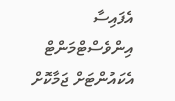އެފައިސާ އިންވެސްޓްމަންޓް އެކައުންޓަށް ޖަމާކޮށް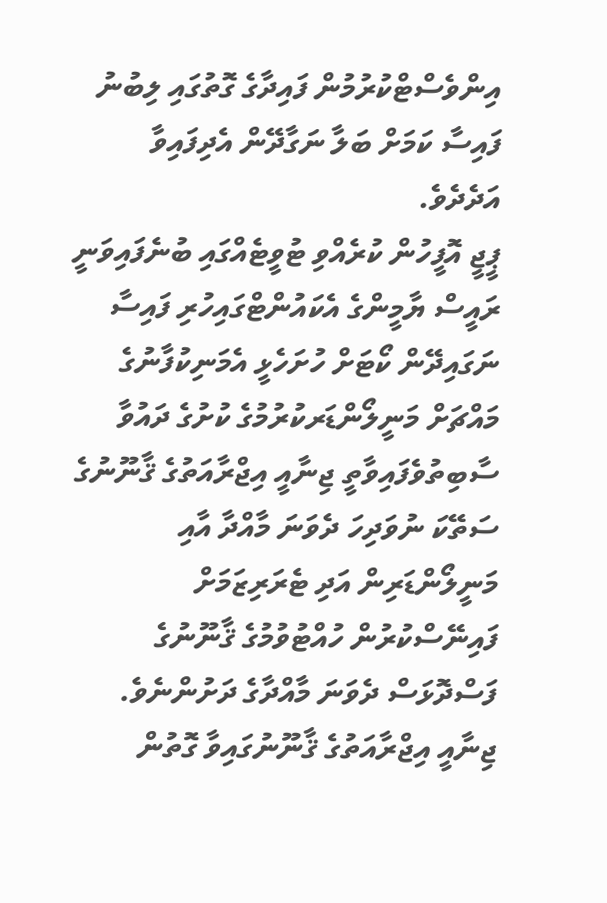އިންވެސްޓްކުރުމުން ފައިދާގެ ގޮތުގައި ލިބުނު ފައިސާ ކަމަށް ބަލާ ނަގާދޭން އެދިފައިވާ އަދެދެވެ.
ޕީޖީ އޮފީހުން ކުރެއްވި ޓުވީޓެއްގައި ބުނެފައިވަނީ ރައީސް ޔާމީންގެ އެކައުންޓްގައިހުރި ފައިސާ ނަގައިދޭން ކޯޓަށް ހުށަހެޅީ އެމަނިކުފާނުގެ މައްޗަށް މަނީލޯންޑަރކުރުމުގެ ކުށުގެ ދައުވާ ސާބިތުވެފައިވާތީ ޖިނާއީ އިޖްރާއަތުގެ ޤާނޫނުގެ ސަތޭކަ ނުވަދިހަ ދެވަނަ މާއްދާ އާއި މަނީލޯންޑަރިން އަދި ޓެރަރިޒަމަށް ފައިނޭސްކުރުން ހުއްޓުވުމުގެ ޤާނޫނުގެ ފަސްދޮޅަސް ދެވަނަ މާއްދާގެ ދަށުންނެވެ.
ޖިނާއީ އިޖްރާއަތުގެ ޤާނޫނުގައިވާ ގޮތުން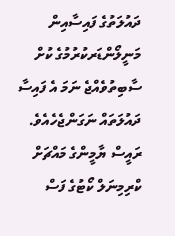ދައުލަތުގެ ފައިސާއިން މަނީލޯންޑަރކުރުމުގެ ކުށް ސާބިތުވެއްޖެ ނަމަ އެ ފައިސާ ދައުލަތައް ނަގަންޖެހެއެވެ.
ރައީސް ޔާމީންގެ މައްޗަށް ކްރިމިނަލް ކޯޓުގެ ފަސް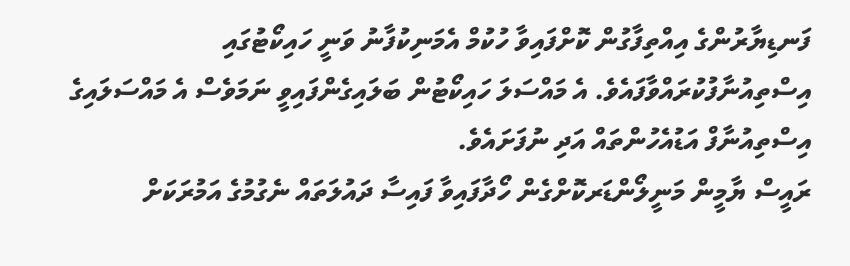ފަނޑިޔާރުންގެ އިއްތިފާގުން ކޮށްފައިވާ ހުކުމް އެމަނިކުފާނު ވަނީ ހައިކޯޓުގައި އިސްތިއުނާފުކުރައްވާފައެވެ. އެ މައްސަލަ ހައިކޯޓުން ބަލައިގެންފައިވީ ނަމަވެސް އެ މައްސަލައިގެ އިސްތިއުނާފް އަޑުއެހުންތައް އަދި ނުފަށައެވެ.
ރައީސް ޔާމީން މަނީލޯންޑަރކޮށްގެން ހޯދާފައިވާ ފައިސާ ދައުލަތައް ނެގުމުގެ އަމުރަކަށް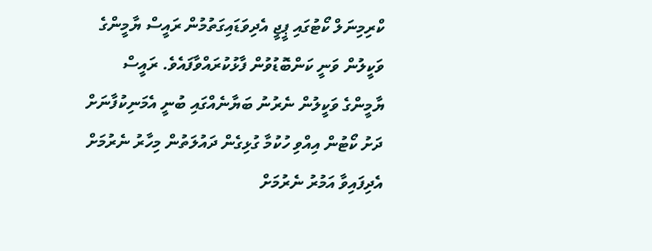ކްރިމިނަލް ކޯޓުގައި ޕީޖީ އެދިވަޑައިގަތުމުން ރައީސް ޔާމީންގެ ވަކީލުން ވަނީ ކަންބޮޑުވުން ފާޅުކުރައްވާފައެވެ. ރައީސް ޔާމީންގެ ވަކީލުން ނެރުނު ބަޔާނެއްގައި ބުނީ އެމަނިކުފާނަށް ދަށު ކޯޓުން އިއްވި ހުކުމާ ގުޅިގެން ދައުލަތުން މިހާރު ނެރުމަށް އެދިފައިވާ އަމުރު ނެރުމަށް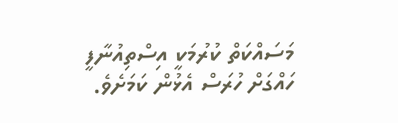މަސައްކަތް ކުރުމަކީ އިސްތިއުނާފީ ހައްގަށް ހުރަސް އެޅުން ކަމަށެވެ.